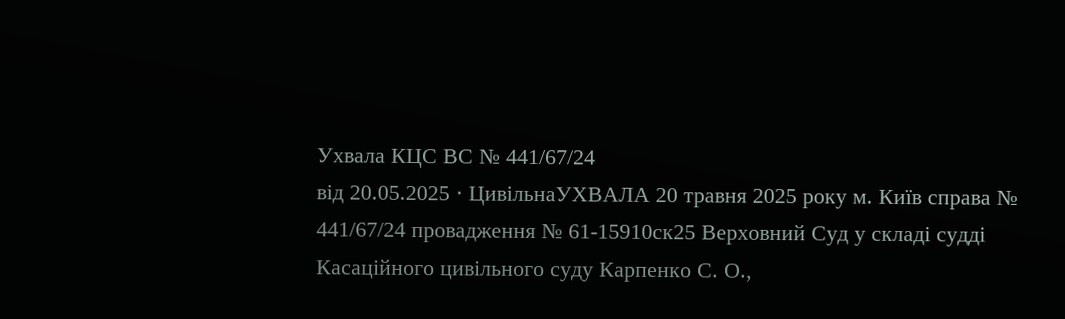Ухвала КЦС ВС № 441/67/24
від 20.05.2025 · ЦивільнаУХВАЛА 20 травня 2025 року м. Київ справа № 441/67/24 провадження № 61-15910ск25 Верховний Суд у складі судді Касаційного цивільного суду Карпенко С. О.,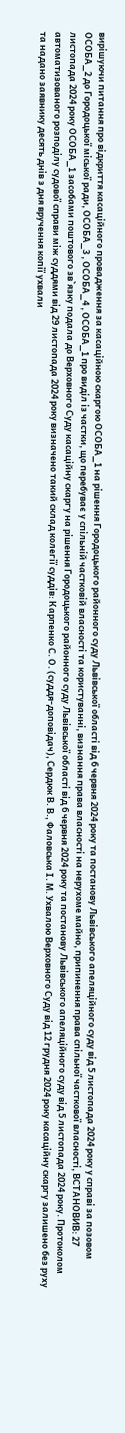вирішуючи питання про відкриття касаційного провадження за касаційною скаргою ОСОБА_1 на рішення Городоцького районного суду Львівської області від 6 червня 2024 року та постанову Львівського апеляційного суду від 5 листопада 2024 року у справі за позовом ОСОБА_2 до Городоцької міської ради, ОСОБА_3 , ОСОБА_4 , ОСОБА_1 про виділ із частки, що перебуває у спільній частковій власності та користуванні, визнання права власності на нерухоме майно, припинення права спільної часткової власності, ВСТАНОВИВ: 27 листопада 2024 року ОСОБА_1 засобами поштового зв`язку подала до Верховного Суду касаційну скаргу на рішення Городоцького районного суду Львівської області від 6 червня 2024 року та постанову Львівського апеляційного суду від 5 листопада 2024 року. Протоколом автоматизованого розподілу судової справи між суддями від 29 листопада 2024 року визначено такий склад колегії суддів: Карпенко С. О. (суддя-доповідач), Сердюк В. В., Фаловська І. М. Ухвалою Верховного Суду від 12 грудня 2024 року касаційну скаргу залишено без руху та надано заявнику десять днів з дня вручення копії ухвали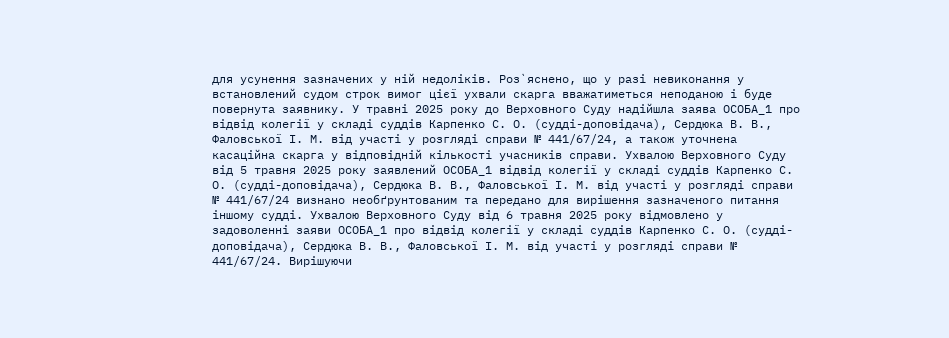для усунення зазначених у ній недоліків. Роз`яснено, що у разі невиконання у встановлений судом строк вимог цієї ухвали скарга вважатиметься неподаною і буде повернута заявнику. У травні 2025 року до Верховного Суду надійшла заява ОСОБА_1 про відвід колегії у складі суддів Карпенко С. О. (судді-доповідача), Сердюка В. В., Фаловської І. М. від участі у розгляді справи № 441/67/24, а також уточнена касаційна скарга у відповідній кількості учасників справи. Ухвалою Верховного Суду від 5 травня 2025 року заявлений ОСОБА_1 відвід колегії у складі суддів Карпенко С. О. (судді-доповідача), Сердюка В. В., Фаловської І. М. від участі у розгляді справи № 441/67/24 визнано необґрунтованим та передано для вирішення зазначеного питання іншому судді. Ухвалою Верховного Суду від 6 травня 2025 року відмовлено у задоволенні заяви ОСОБА_1 про відвід колегії у складі суддів Карпенко С. О. (судді-доповідача), Сердюка В. В., Фаловської І. М. від участі у розгляді справи № 441/67/24. Вирішуючи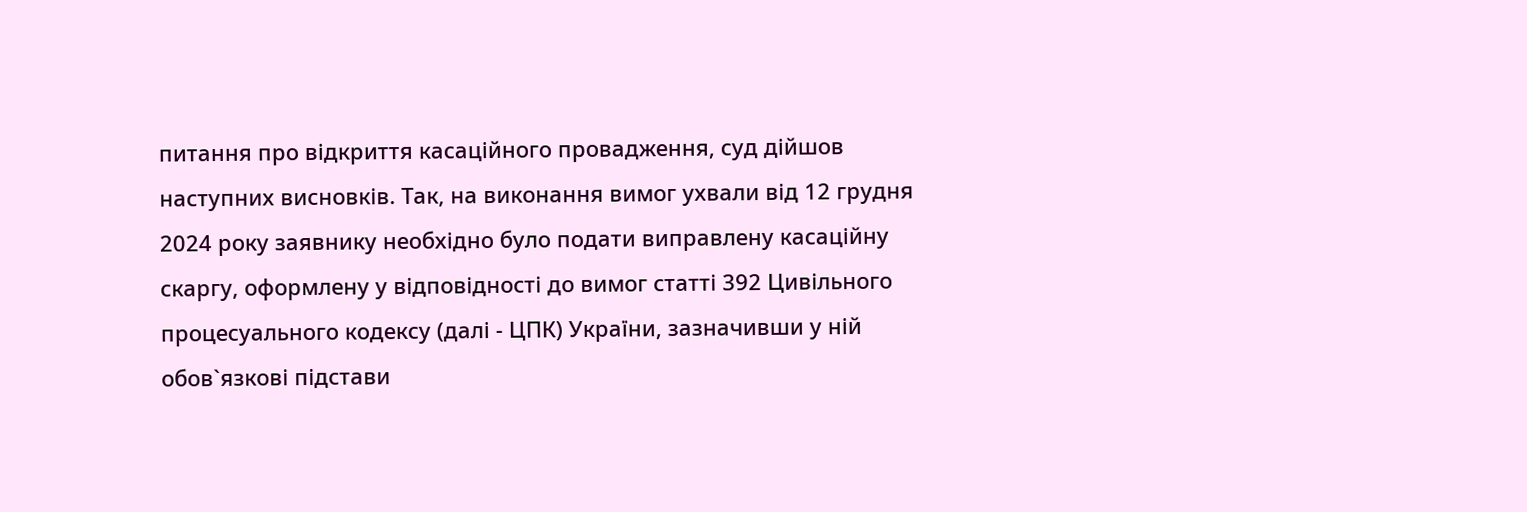питання про відкриття касаційного провадження, суд дійшов наступних висновків. Так, на виконання вимог ухвали від 12 грудня 2024 року заявнику необхідно було подати виправлену касаційну скаргу, оформлену у відповідності до вимог статті 392 Цивільного процесуального кодексу (далі - ЦПК) України, зазначивши у ній обов`язкові підстави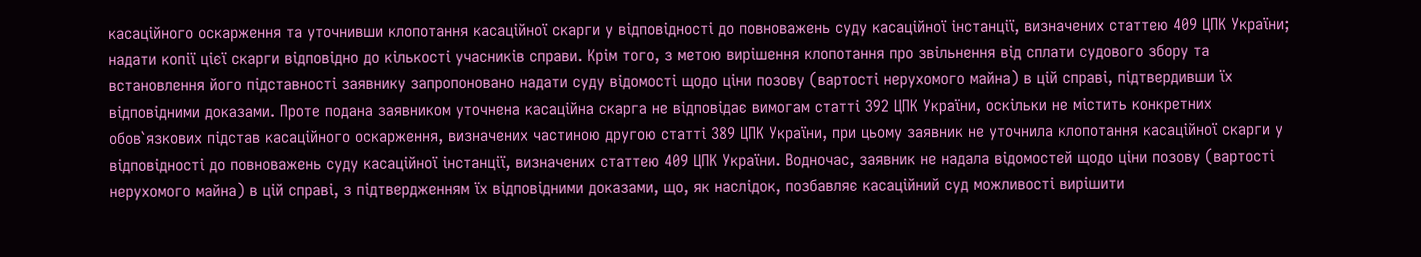касаційного оскарження та уточнивши клопотання касаційної скарги у відповідності до повноважень суду касаційної інстанції, визначених статтею 409 ЦПК України; надати копії цієї скарги відповідно до кількості учасників справи. Крім того, з метою вирішення клопотання про звільнення від сплати судового збору та встановлення його підставності заявнику запропоновано надати суду відомості щодо ціни позову (вартості нерухомого майна) в цій справі, підтвердивши їх відповідними доказами. Проте подана заявником уточнена касаційна скарга не відповідає вимогам статті 392 ЦПК України, оскільки не містить конкретних обов`язкових підстав касаційного оскарження, визначених частиною другою статті 389 ЦПК України, при цьому заявник не уточнила клопотання касаційної скарги у відповідності до повноважень суду касаційної інстанції, визначених статтею 409 ЦПК України. Водночас, заявник не надала відомостей щодо ціни позову (вартості нерухомого майна) в цій справі, з підтвердженням їх відповідними доказами, що, як наслідок, позбавляє касаційний суд можливості вирішити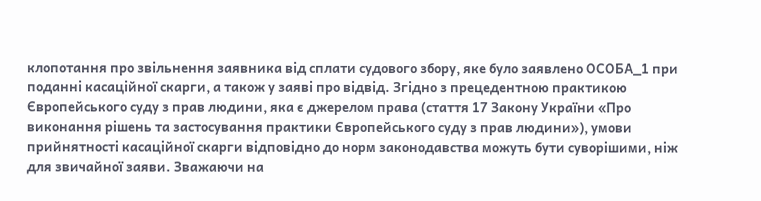клопотання про звільнення заявника від сплати судового збору, яке було заявлено ОСОБА_1 при поданні касаційної скарги, а також у заяві про відвід. Згідно з прецедентною практикою Європейського суду з прав людини, яка є джерелом права (стаття 17 Закону України «Про виконання рішень та застосування практики Європейського суду з прав людини»), умови прийнятності касаційної скарги відповідно до норм законодавства можуть бути суворішими, ніж для звичайної заяви. Зважаючи на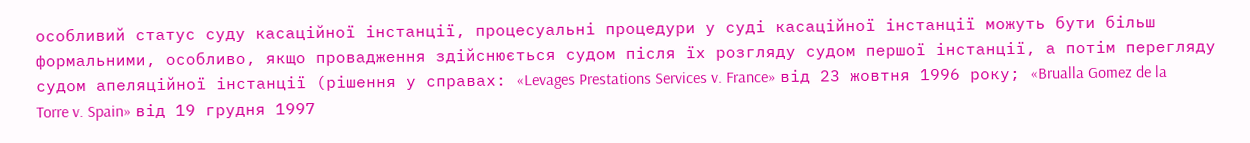особливий статус суду касаційної інстанції, процесуальні процедури у суді касаційної інстанції можуть бути більш формальними, особливо, якщо провадження здійснюється судом після їх розгляду судом першої інстанції, а потім перегляду судом апеляційної інстанції (рішення у справах: «Levages Prestations Services v. France» від 23 жовтня 1996 року; «Brualla Gomez de la Torre v. Spain» від 19 грудня 1997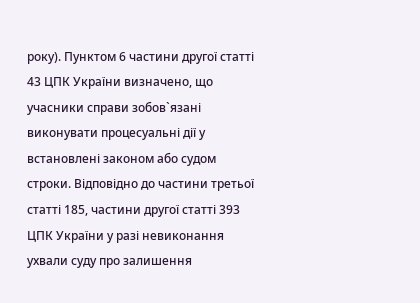року). Пунктом 6 частини другої статті 43 ЦПК України визначено, що учасники справи зобов`язані виконувати процесуальні дії у встановлені законом або судом строки. Відповідно до частини третьої статті 185, частини другої статті 393 ЦПК України у разі невиконання ухвали суду про залишення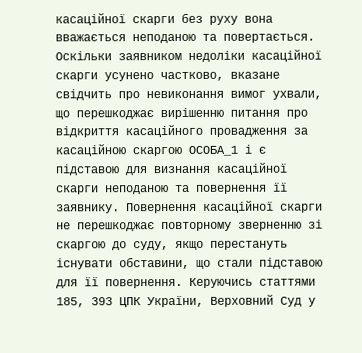касаційної скарги без руху вона вважається неподаною та повертається. Оскільки заявником недоліки касаційної скарги усунено частково, вказане свідчить про невиконання вимог ухвали, що перешкоджає вирішенню питання про відкриття касаційного провадження за касаційною скаргою ОСОБА_1 і є підставою для визнання касаційної скарги неподаною та повернення її заявнику. Повернення касаційної скарги не перешкоджає повторному зверненню зі скаргою до суду, якщо перестануть існувати обставини, що стали підставою для її повернення. Керуючись статтями 185, 393 ЦПК України, Верховний Суд у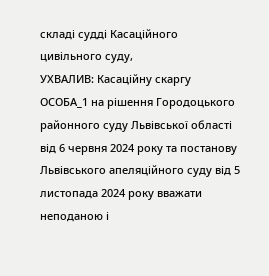складі судді Касаційного цивільного суду,
УХВАЛИВ: Касаційну скаргу ОСОБА_1 на рішення Городоцького районного суду Львівської області від 6 червня 2024 року та постанову Львівського апеляційного суду від 5 листопада 2024 року вважати неподаною і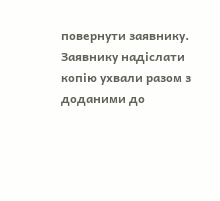повернути заявнику. Заявнику надіслати копію ухвали разом з доданими до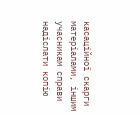касаційної скарги матеріалами, іншим учасникам справи надіслати копію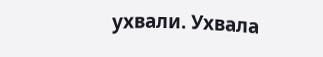ухвали. Ухвала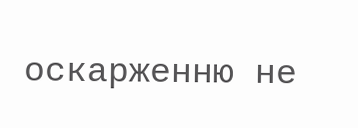оскарженню не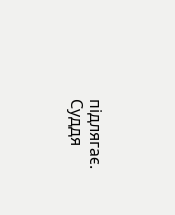підлягає. Суддя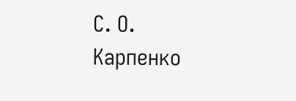С. О. Карпенко